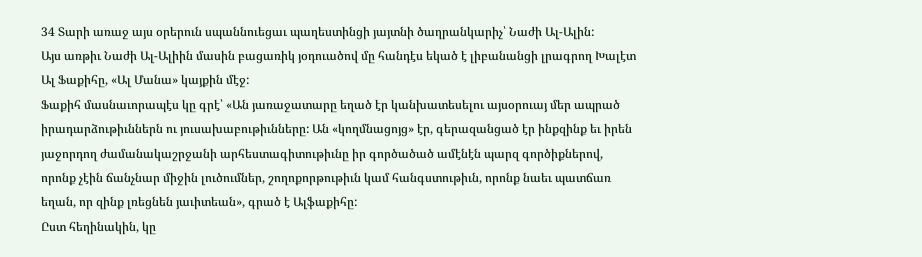34 Տարի առաջ այս օրերուն սպաննուեցաւ պաղեստինցի յայտնի ծաղրանկարիչ՝ Նաժի Ալ-Ալին:
Այս առթիւ Նաժի Ալ-Ալիին մասին բացառիկ յօդուածով մը հանդէս եկած է լիբանանցի լրագրող Խալէտ Ալ Ֆաքիհը, «Ալ Մանա» կայքին մէջ:
Ֆաքիհ մասնաւորապէս կը գրէ՝ «Ան յառաջատարը եղած էր կանխատեսելու այսօրուայ մեր ապրած իրադարձութիւններն ու յուսախաբութիւնները: Ան «կողմնացոյց» էր, գերազանցած էր ինքզինք եւ իրեն յաջորդող ժամանակաշրջանի արհեստագիտութիւնը իր գործածած ամէնէն պարզ գործիքներով, որոնք չէին ճանչնար միջին լուծումներ, շողոքորթութիւն կամ հանգստութիւն, որոնք նաեւ պատճառ եղան, որ զինք լռեցնեն յաւիտեան», գրած է Ալֆաքիհը:
Ըստ հեղինակին, կը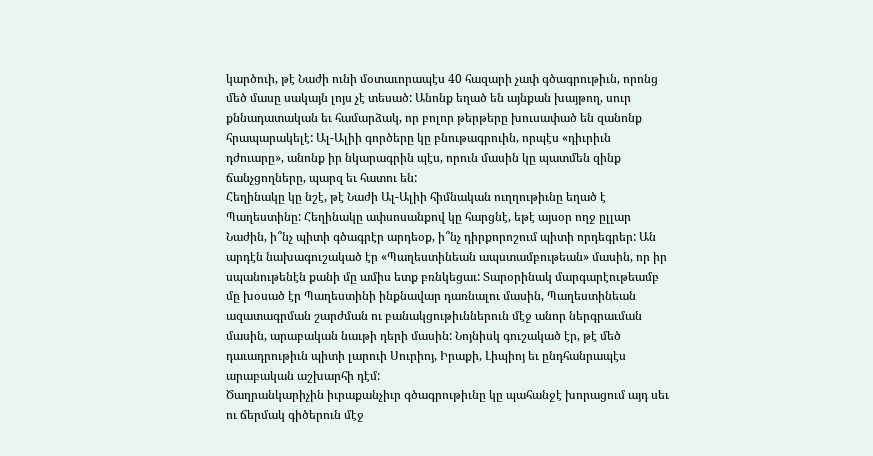կարծուի, թէ Նաժի ունի մօտաւորապէս 40 հազարի չափ գծագրութիւն, որոնց մեծ մասը սակայն լոյս չէ տեսած: Անոնք եղած են այնքան խայթող, սուր քննադատական եւ համարձակ, որ բոլոր թերթերը խուսափած են զանոնք հրապարակելէ: Ալ-Ալիի գործերը կը բնութագրուին, որպէս «դիւրիւն դժուարը», անոնք իր նկարագրին պէս, որուն մասին կը պատմեն զինք ճանչցողները, պարզ եւ հատու են:
Հեղինակը կը նշէ, թէ Նաժի Ալ-Ալիի հիմնական ուղղութիւնը եղած է Պաղեստինը: Հեղինակը ափսոսանքով կը հարցնէ, եթէ այսօր ողջ ըլլար Նաժին, ի՞նչ պիտի գծագրէր արդեօք, ի՞նչ դիրքորոշում պիտի որդեգրեր: Ան արդէն նախագուշակած էր «Պաղեստինեան ապստամբութեան» մասին, որ իր սպանութենէն քանի մը ամիս ետք բռնկեցաւ: Տարօրինակ մարգարէութեամբ մը խօսած էր Պաղեստինի ինքնավար դառնալու մասին, Պաղեստինեան ազատագրման շարժման ու բանակցութիւններուն մէջ անոր ներգրաւման մասին, արաբական նաւթի դերի մասին: Նոյնիսկ գուշակած էր, թէ մեծ դաւադրութիւն պիտի լարուի Սուրիոյ, Իրաքի, Լիպիոյ եւ ընդհանրապէս արաբական աշխարհի դէմ:
Ծաղրանկարիչին իւրաքանչիւր գծագրութիւնը կը պահանջէ խորացում այդ սեւ ու ճերմակ գիծերուն մէջ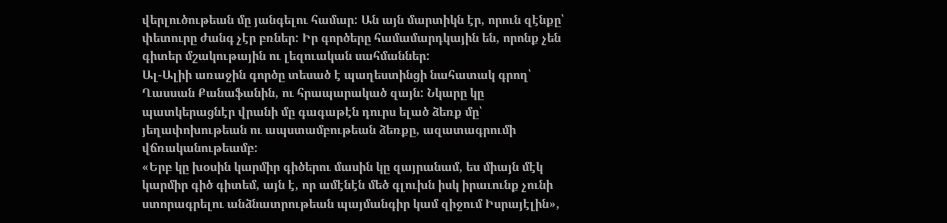վերլուծութեան մը յանգելու համար: Ան այն մարտիկն էր, որուն զէնքը՝ փետուրը ժանգ չէր բռներ: Իր գործերը համամարդկային են, որոնք չեն գիտեր մշակութային ու լեզուական սահմաններ:
Ալ-Ալիի առաջին գործը տեսած է պաղեստինցի նահատակ գրող՝ Ղասսան Քանաֆանին, ու հրապարակած զայն: Նկարը կը պատկերացնէր վրանի մը գագաթէն դուրս ելած ձեռք մը՝ յեղափոխութեան ու ապստամբութեան ձեռքը, ազատագրումի վճռականութեամբ:
«Երբ կը խօսին կարմիր գիծերու մասին կը զայրանամ, ես միայն մէկ կարմիր գիծ գիտեմ, այն է, որ ամէնէն մեծ գլուխն իսկ իրաւունք չունի ստորագրելու անձնատրութեան պայմանգիր կամ զիջում Իսրայէլին»,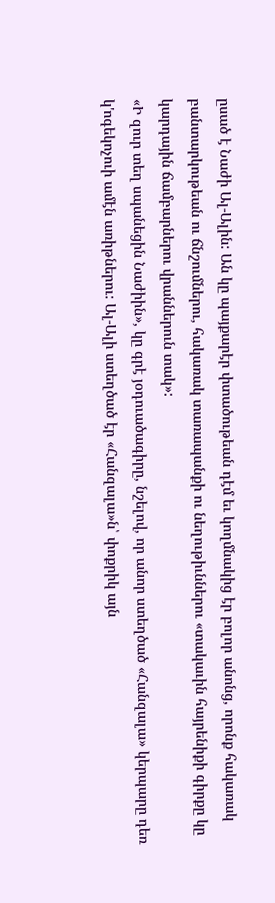ըսած է Նաժի Ալ-Ալին: Ան կը պայքարէր փտածութեան դէմ եւ կողմնակից էր բոլոր անոնց, որոնք հակառակ բանտարկութեան ու ճնշումներու, հակառակ տառապանքի ու նեղութիւններու «տակաւին հայրենիքի գիրքը կը կարդային ճամբարներու վրաններուն տակ»:
«Ի զուր տեղ սպանեցին Նաժիին», կը գրէ յօդուածագիրը, նշելով, որ անոր ստեղծած «Հանզալա» կերպարը դեռ կ'ոգեկոչուի ամէն առիթներու: Ալ-Ալի ստեղծած էր «Հանզալա»ն՝ փոքրիկ այն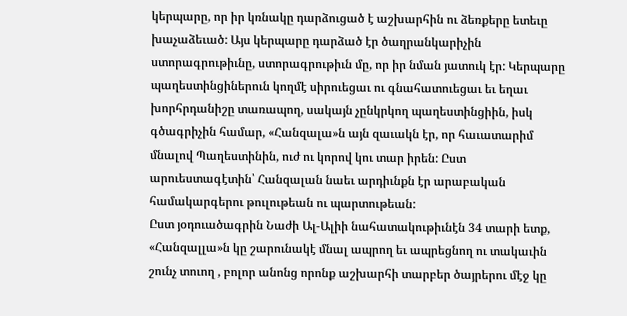կերպարը, որ իր կռնակը դարձուցած է աշխարհին ու ձեռքերը ետեւը խաչաձեւած: Այս կերպարը դարձած էր ծաղրանկարիչին ստորագրութիւնը, ստորագրութիւն մը, որ իր նման յատուկ էր: Կերպարը պաղեստինցիներուն կողմէ սիրուեցաւ ու գնահատուեցաւ եւ եղաւ խորհրդանիշը տառապող, սակայն չընկրկող պաղեստինցիին, իսկ գծագրիչին համար, «Հանզալա»ն այն զաւակն էր, որ հաւատարիմ մնալով Պաղեստինին, ուժ ու կորով կու տար իրեն: Ըստ արուեստագէտին՝ Հանզալան նաեւ արդիւնքն էր արաբական համակարգերու թուլութեան ու պարտութեան:
Ըստ յօդուածագրին Նաժի Ալ-Ալիի նահատակութիւնէն 34 տարի ետք, «Հանզալլա»ն կը շարունակէ մնալ ապրող եւ ապրեցնող ու տակաւին շունչ տուող , բոլոր անոնց որոնք աշխարհի տարբեր ծայրերու մէջ կը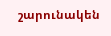շարունակեն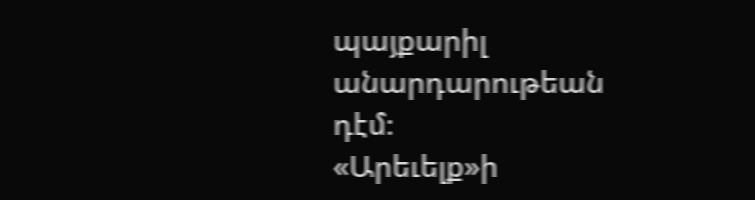պայքարիլ անարդարութեան դէմ։
«Արեւելք»ի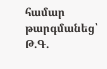համար թարգմանեց՝ Թ.Գ.